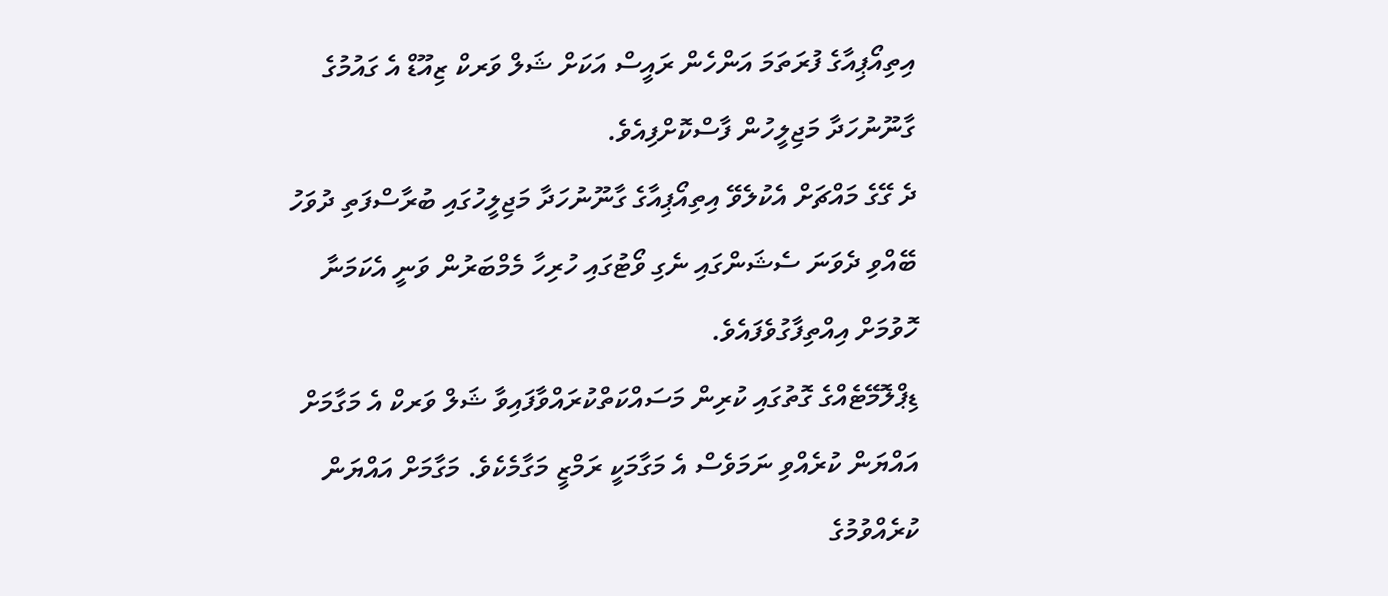އިތިއޯޕިއާގެ ފުރަތަމަ އަންހެން ރައީސް އަކަށް ޝަލް ވަރކް ޒިއޫޑް އެ ގައުމުގެ ގާނޫނުހަދާ މަޖިލީހުން ފާސްކޮށްފިއެވެ.
ދެ ގޭގެ މައްޗަށް އެކުލެވޭ އިތިއޯޕިއާގެ ގާނޫނުހަދާ މަޖިލީހުގައި ބުރާސްފަތި ދުވަހު ބޭއްވި ދެވަނަ ސެޝަންގައި ނެގި ވޯޓުގައި ހުރިހާ މެމްބަރުން ވަނީ އެކަމަނާ ހޮވުމަށް އިއްތިފާގުވެފައެވެ.
ޑިޕްލޮމޭޓެއްގެ ގޮތުގައި ކުރިން މަސައްކަތްކުރައްވާފައިވާ ޝަލް ވަރކް އެ މަގާމަށް އައްޔަން ކުރެއްވި ނަމަވެސް އެ މަގާމަކީ ރަމްޒީ މަގާމެކެވެ. މަގާމަށް އައްޔަން ކުރެއްވުމުގެ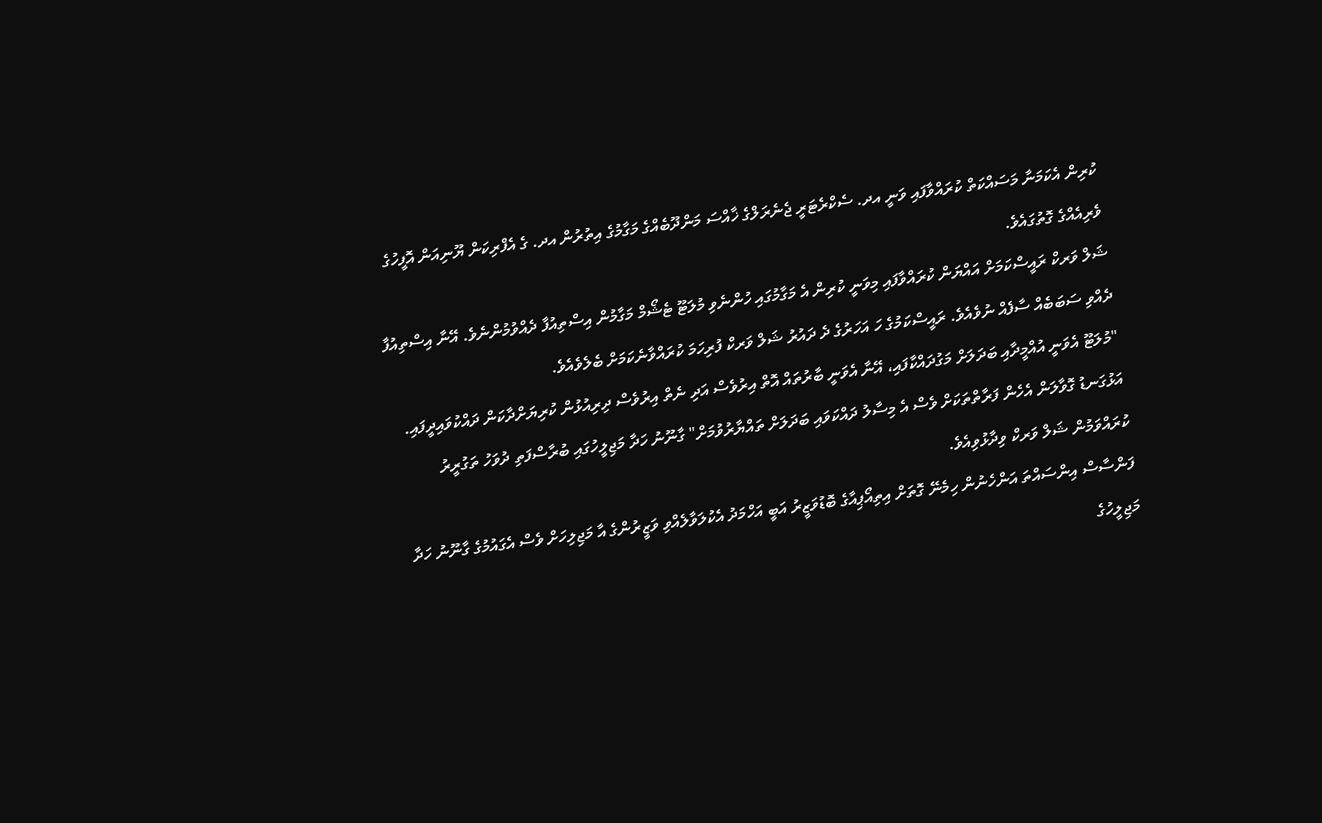ކުރިން އެކަމަނާ މަސައްކަތް ކުރައްވާފައި ވަނީ އދ. ސެކްރެޓަރީ ޖެނެރަލްގެ ޚާއްސަ މަންދޫބެއްގެ މަގާމުގެ އިތުރުން އދ. ގެ އެފްރިކަން ޔޫނިއަން އޮފީހުގެ ވެރިއެއްގެ ގޮތުގައެވެ.
ޝަލް ވަރކް ރައީސްކަމަށް އައްޔަން ކުރައްވާފައި މިވަނީ ކުރިން އެ މަގާމުގައި ހުންނެވި މުލަޓޫ ޓެޝޯމް މަގާމުން އިސްތިއުފާ ދެއްވުމުންނެވެ. އޭނާ އިސްތިއުފާ ދެއްވި ސަބަބެއް ސާފެއް ނުވެއެވެ. ރައީސްކަމުގެ ހަ އަހަރުގެ ދެ ދައުރު ޝަލް ވަރކް ފުރިހަމަ ކުރައްވާނެކަމަށް ބެލެވެއެވެ.
"މުލަޓޫ އެވަނީ އުއްމީދާއި ބަދަލަށް މަގުދައްކާފައި، އޭނާ އެވަނީ ބާރުތައް އޮތް އިރުވެސް އަދި ނެތް އިރުވެސް ދިރިއުޅުން ކުރިޔަށްދާކަން ދައްކުވައިދީފައި. އަޅުގަނޑު ގޮވާލަން އެހެން ފަރާތްތަކަށް ވެސް އެ މިސާލު ދައްކަވައި ބަދަލަށް ތައްޔާރުވުމަށް" ގާނޫނު ހަދާ މަޖިލީހުގައި ބުރާސްފަތި ދުވަހު ތަގުރީރު ކުރައްވަމުން ޝަލް ވަރކް ވިދާޅުވިއެވެ.
ފަންސާސް އިންސައްތަ އަންހެނުން ހިމެނޭ ގޮތަށް އިތިއޯޕިއާގެ ބޮޑުވަޒީރު އަބީ އަހްމަދު އެކުލަވާލެއްވި ވަޒީރުންގެ އާ މަޖިލިހަށް ވެސް އެގައުމުގެ ގާނޫނު ހަދާ މަޖިލީހުގެ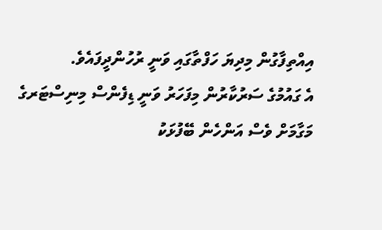އިއްތިފާގުން މިދިޔަ ހަފްތާގައި ވަނީ ރުހުންދީފައެވެ.
އެ ގައުމުގެ ސަރުކާރުން މިފަހަރު ވަނީ ޑިފެންސް މިނިސްޓަރގެ މަގާމަށް ވެސް އަންހެން ބޭފުޅަކު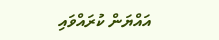އައްޔަން ކުރައްވައި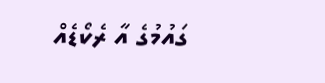ގައުމުގެ އާ ރެކޯޑެއް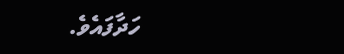ހަދާފައެވެ.